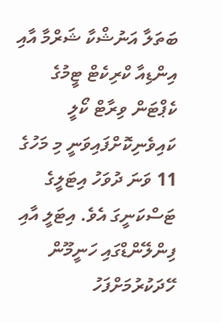ބަތަލާ އަނުޝްކާ ޝަރްމާ އާއި އިންޑިއާ ކްރިކެޓް ޓީމުގެ ކެޕްޓަން ވިރާޓް ކޯލީ ކައިވެނިކޮށްފައިވަނީ މި މަހުގެ 11 ވަނަ ދުވަހު އިޓަލީގެ ޓަސްކަނީގަ އެވެ. އިޓަލީ އާއި ފިންލޭންޑްގައި ހަނީމޫން ހޭދަކުރުމަށްފަހު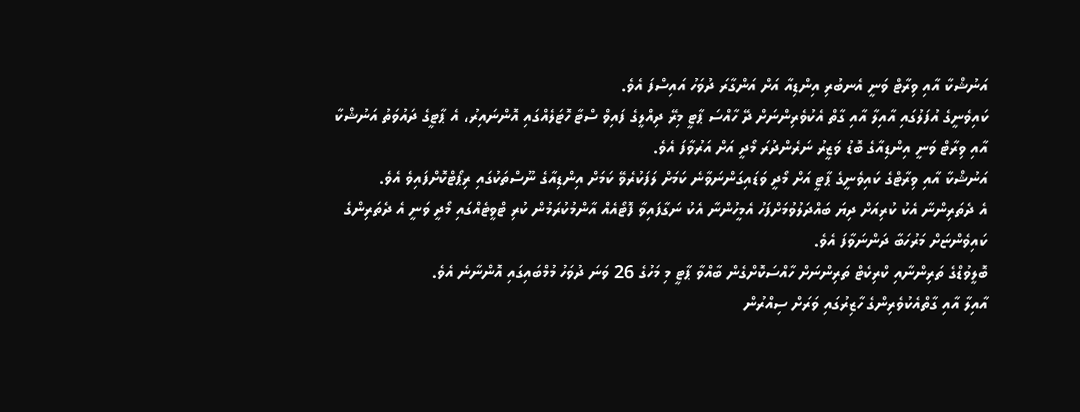އަނުޝްކާ އާއި ވިރާޓް ވަނީ އެނބުރި އިންޑިއާ އަށް އަންގާރަ ދުވަހު އައިސްފަ އެވެ.
ކައިވެނީގެ އުފަލުގައި އާއިލާ އާއި ގާތް އެކުވެރިންނަށް ދޭ ހާއްސަ ޕާޓީ މިރޭ ދިއްލީގެ ފައިވް ސްޓާ ހޮޓަލެއްގައި އޮންނައިރު، އެ ޕާޓީގެ ދައުވަތު އަނުޝްކާ އާއި ވިރާޓް ވަނީ އިންޑިއާގެ ބޮޑު ވަޒީރު ނަރެންދުރަ މޯދީ އަށް އަރުވާފަ އެވެ.
އަނުޝްކާ އާއި ވިރާޓްގެ ކައިވެނީގެ ޕާޓީ އަށް މޯދީ ވަޑައިގަންނަވާނެ ކަމަށް ލަފަކުރެވޭ ކަމަށް އިންޑިއާގެ ނޫސްތަކުގައި ރިޕޯޓްކޮށްފައިވެ އެވެ.
އެ ދެތަރިންނާ އެކު ކުރިއަށް ދިޔަ ބައްދަލުވުމަށްފަހު އެމީހުންނާ އެކު ނަގާފައިވާ ފޮޓޯއެއް އާންމުކުރަމުން ކުރި ޓްވީޓެއްގައި މޯދީ ވަނީ އެ ދެތަރިންގެ ކައިވެންޏަށް މަރުހަބާ ދަންނަވާފަ އެވެ.
ބޮލީވުޑްގެ ތަރިންނާއި ކްރިކެޓް ތަރިންނަށް ހާއްސަކޮށްގެން ބާއްވާ ޕާޓީ މި މަހުގެ 26 ވަނަ ދުވަހު މުމްބައިގައި އޮންނާނެ އެވެ.
އާއިލާ އާއި ގާތްއެކުވެރިންގެ ހާޒިރުގައި ވަރަށް ސިއްރުން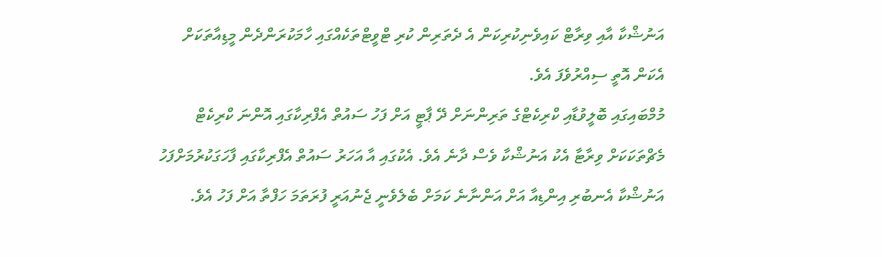އަނުޝްކާ އާއި ވިރާޓް ކައިވެނިކުރިކަން އެ ދެތަރިން ކުރި ޓްވީޓްތަކެއްގައި ހާމަކުރަންދެން މީޑިއާތަކަށް އެކަން އޮތީ ސިއްރުވެފަ އެވެ.
މުމްބައިގައި ބޮލީވުޑާއި ކްރިކެޓްގެ ތަރިންނަށް ދޭ ޕާޓީ އަށް ފަހު ސައުތް އެފްރިކާގައި އޮންނަ ކްރިކެޓް މެޗްތަކަކަށް ވިރާޓާ އެކު އަނުޝްކާ ވެސް ދާނެ އެވެ. އެކުގައި އާ އަހަރު ސައުތް އެފްރިކާގައި ފާހަގަކުރުމަށްފަހު އަނުޝްކާ އެނބުރި އިންޑިއާ އަށް އަންނާނެ ކަމަށް ބެލެވެނީ ޖެނުއަރީ ފުރަތަމަ ހަފްތާ އަށް ފަހު އެވެ.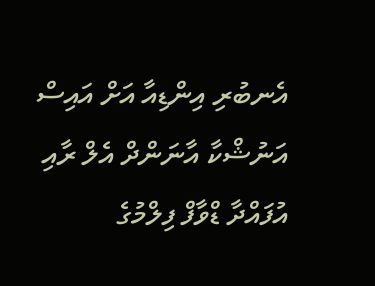އެނބުރި އިންޑިއާ އަށް އައިސް އަނުޝްކާ އާނަންދް އެލް ރާއި އުފައްދާ ޑްވާފް ފިލްމުގެ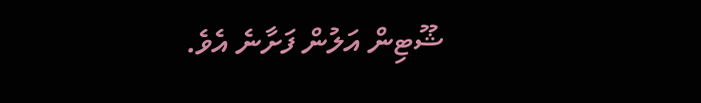ޝޫޓިން އަލުން ފަށާނެ އެވެ.